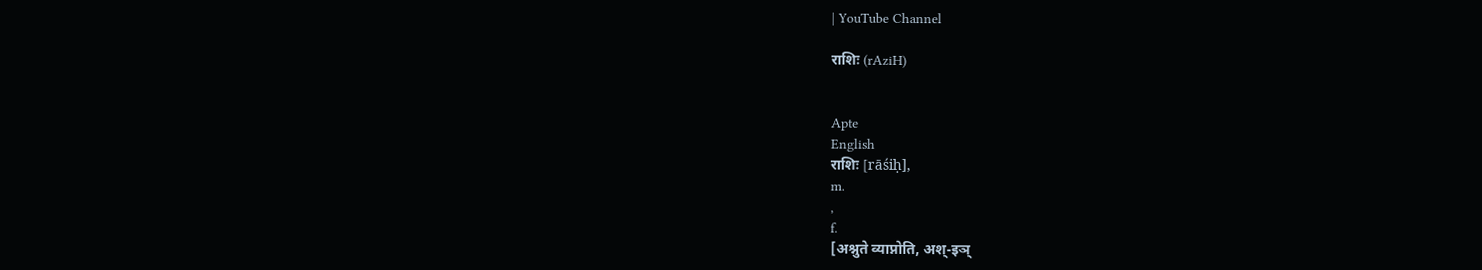| YouTube Channel

राशिः (rAziH)


Apte
English
राशिः [rāśiḥ],
m.
,
f.
[अश्नुते व्याप्नोति, अश्-इञ्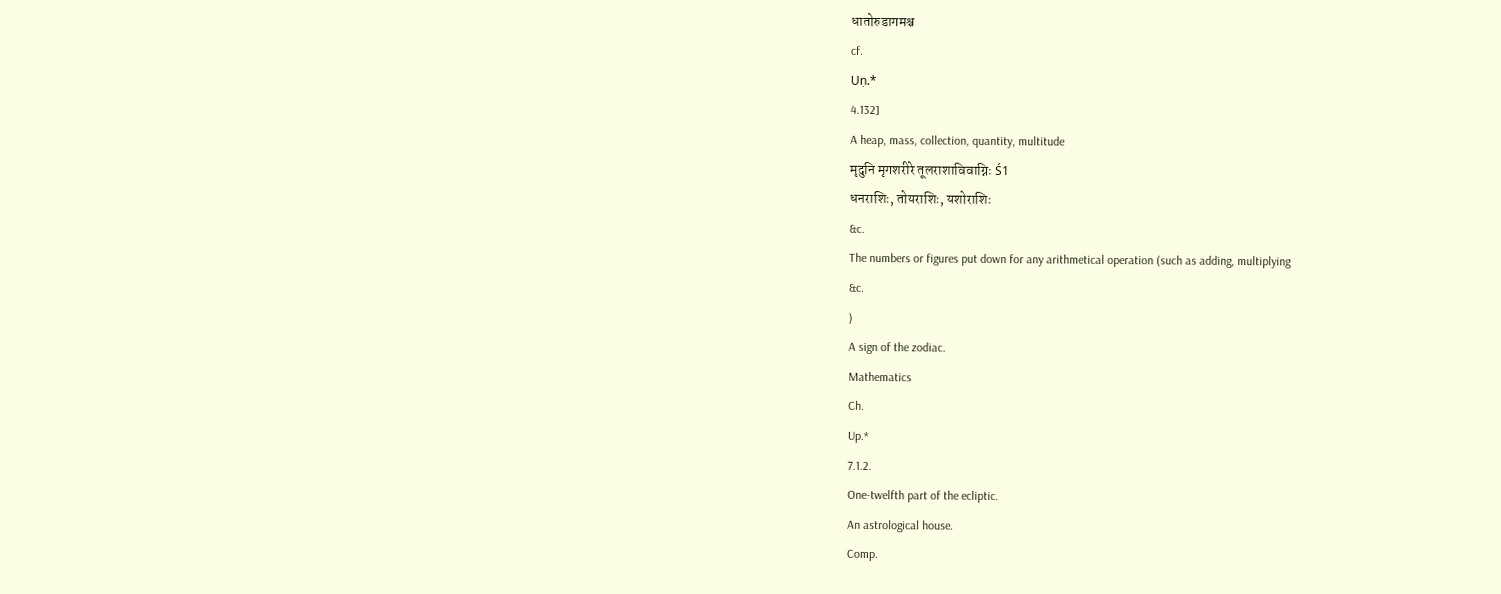धातोरुडागमश्च
cf.
Uṇ.*
4.132]
A heap, mass, collection, quantity, multitude
मृदुनि मृगशरीरे तूलराशाविवाग्निः Ś1
धनराशिः, तोयराशिः, यशोराशिः
&c.
The numbers or figures put down for any arithmetical operation (such as adding, multiplying
&c.
)
A sign of the zodiac.
Mathematics
Ch.
Up.*
7.1.2.
One-twelfth part of the ecliptic.
An astrological house.
Comp.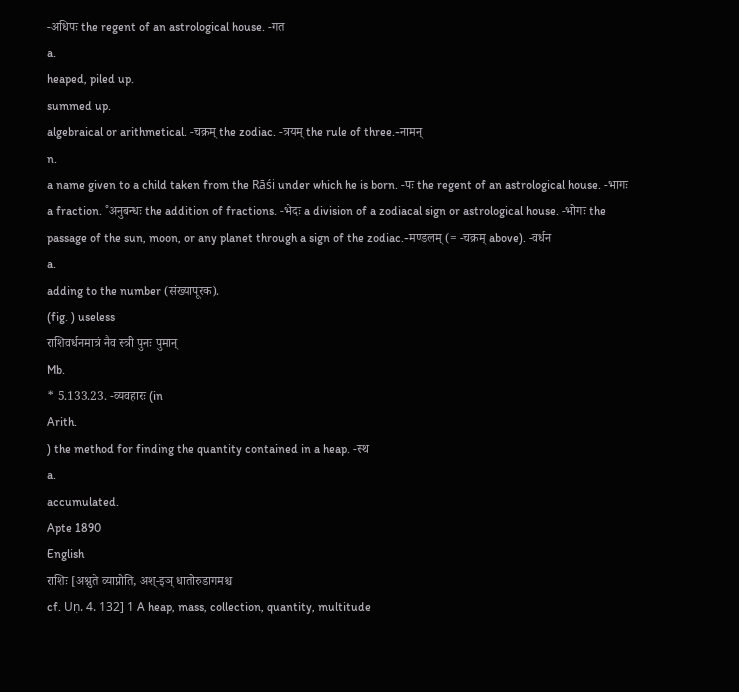-अधिपः the regent of an astrological house. -गत
a.
heaped, piled up.
summed up.
algebraical or arithmetical. -चक्रम् the zodiac. -त्रयम् the rule of three.-नामन्
n.
a name given to a child taken from the Rāśi under which he is born. -पः the regent of an astrological house. -भागः a fraction. ˚अनुबन्धः the addition of fractions. -भेदः a division of a zodiacal sign or astrological house. -भोगः the passage of the sun, moon, or any planet through a sign of the zodiac.-मण्डलम् (= -चक्रम् above). -वर्धन
a.
adding to the number (संख्यापूरक).
(fig. ) useless
राशिवर्धनमात्रं नैव स्त्री पुनः पुमान्
Mb.
* 5.133.23. -व्यवहारः (in
Arith.
) the method for finding the quantity contained in a heap. -स्थ
a.
accumulated.
Apte 1890
English
राशिः [अश्नुते व्याप्नोति, अश्-इञ् धातोरुडागमश्च
cf. Uṇ. 4. 132] 1 A heap, mass, collection, quantity, multitude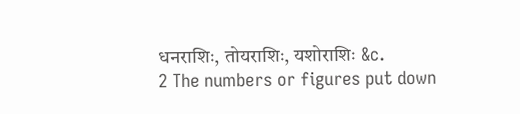धनराशिः, तोयराशिः, यशोराशिः &c.
2 The numbers or figures put down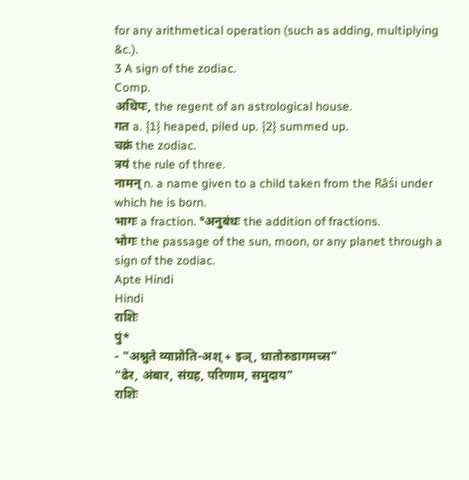for any arithmetical operation (such as adding, multiplying &c.).
3 A sign of the zodiac.
Comp.
अधिपः, the regent of an astrological house.
गत a. {1} heaped, piled up. {2} summed up.
चक्रं the zodiac.
त्रयं the rule of three.
नामन् n. a name given to a child taken from the Rāśi under which he is born.
भागः a fraction. °अनुबंधः the addition of fractions.
भोगः the passage of the sun, moon, or any planet through a sign of the zodiac.
Apte Hindi
Hindi
राशिः
पुं*
- "अश्नुते व्याप्नोति-अश् + इञ्, धातोरुडागमच्स"
"ढेर, अंबार, संग्रह, परिणाम, समुदाय"
राशिः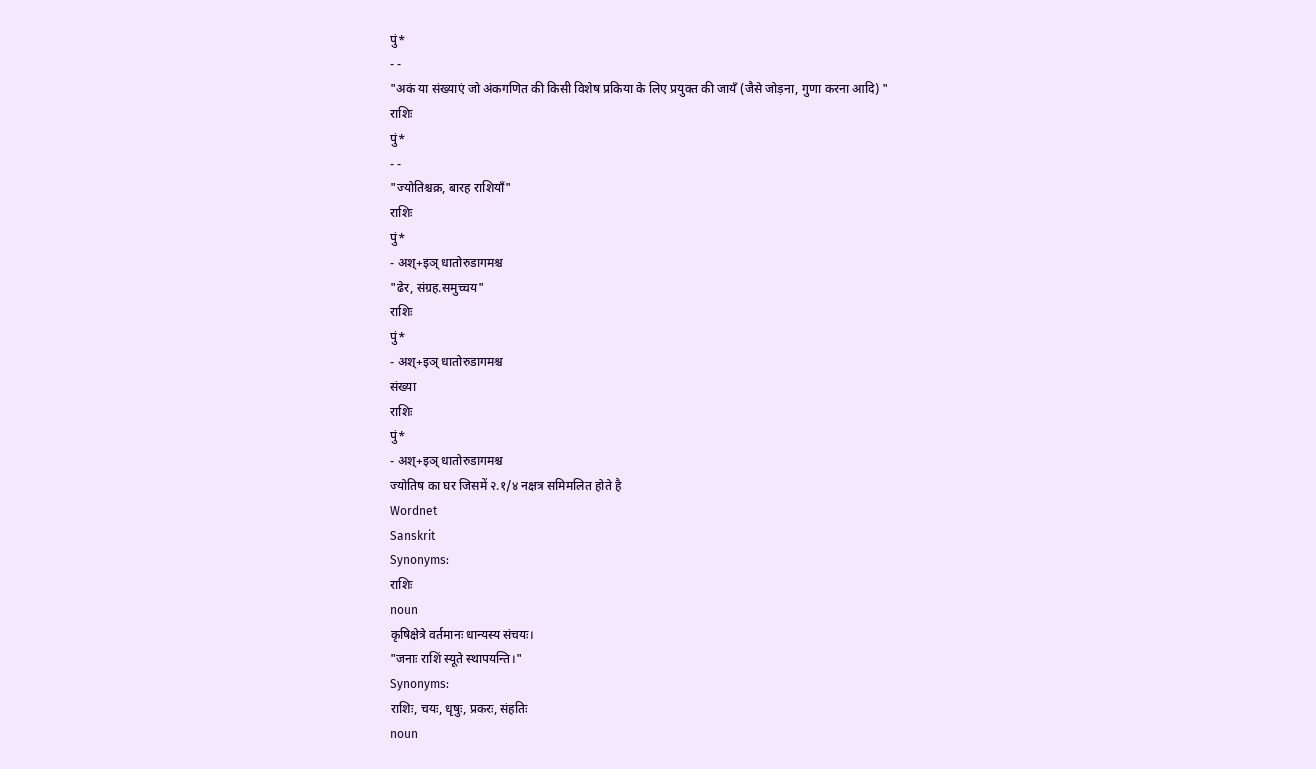पुं*
- -
"अकं या संख्याएं जो अंकगणित की किसी विशेष प्रकिया के लिए प्रयुक्त की जायँ (जैसे जोड़ना, गुणा करना आदि) "
राशिः
पुं*
- -
"ज्योतिश्चक्र, बारह राशियाँ"
राशिः
पुं*
- अश्+इञ् धातोरुडागमश्च
"ढेर, संग्रह.समुच्चय"
राशिः
पुं*
- अश्+इञ् धातोरुडागमश्च
संख्या
राशिः
पुं*
- अश्+इञ् धातोरुडागमश्च
ज्योतिष का घर जिसमें २.१/४ नक्षत्र समिमलित होते है
Wordnet
Sanskrit
Synonyms:
राशिः
noun
कृषिक्षेत्रे वर्तमानः धान्यस्य संचयः।
"जनाः राशिं स्यूते स्थापयन्ति।"
Synonyms:
राशिः, चयः, धृषुः, प्रकरः, संहतिः
noun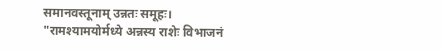समानवस्तूनाम् उन्नतः समूहः।
"रामश्यामयोर्मध्ये अन्नस्य राशेः विभाजनं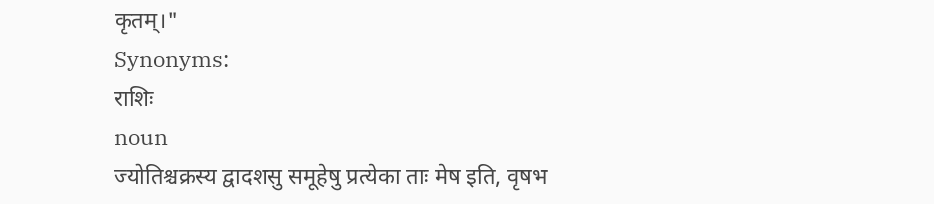कृतम्।"
Synonyms:
राशिः
noun
ज्योतिश्चक्रस्य द्वादशसु समूहेषु प्रत्येका ताः मेष इति, वृषभ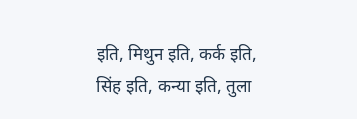इति, मिथुन इति, कर्क इति, सिंह इति, कन्या इति, तुला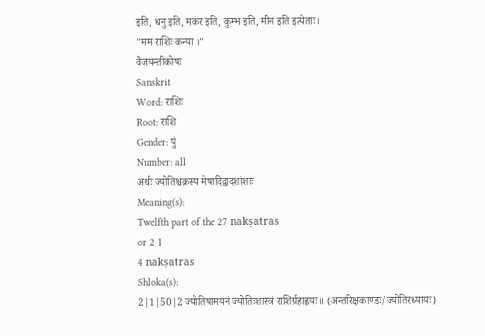इति, धनु इति, मकर इति, कुम्भ इति, मीन इति इत्येताः।
"मम राशिः कन्या ।"
वैजयन्तीकोषः
Sanskrit
Word: राशिः
Root: राशि
Gender: पुं
Number: all
अर्थः ज्योतिश्चक्रस्य मेषादिद्वादशांशाः
Meaning(s):
Twelfth part of the 27 nakṣatras
or 2 1
4 nakṣatras
Shloka(s):
2|1|50|2 ज्योतिषामयनं ज्योतिःशास्त्रं राशिर्ग्रहाह्वयः॥ (अन्तरिक्षकाण्डः/ज्योतिरध्यायः)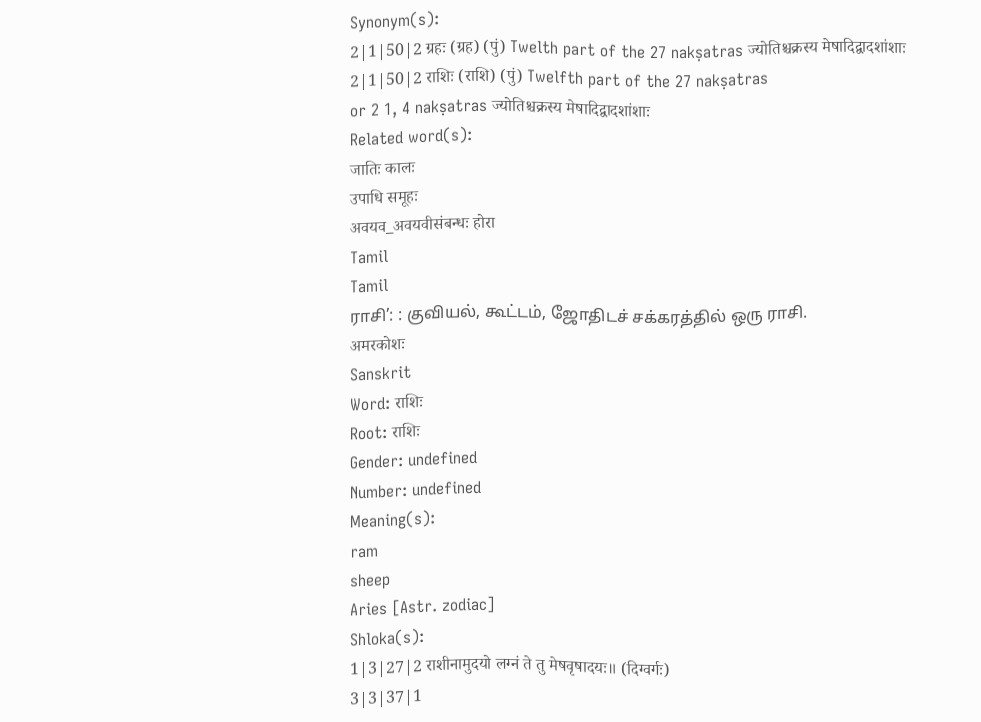Synonym(s):
2|1|50|2 ग्रहः (ग्रह) (पुं) Twelth part of the 27 nakṣatras ज्योतिश्चक्रस्य मेषादिद्वादशांशाः
2|1|50|2 राशिः (राशि) (पुं) Twelfth part of the 27 nakṣatras
or 2 1, 4 nakṣatras ज्योतिश्चक्रस्य मेषादिद्वादशांशाः
Related word(s):
जातिः कालः
उपाधि समूहः
अवयव_अवयवीसंबन्धः होरा
Tamil
Tamil
ராசி’: : குவியல், கூட்டம், ஜோதிடச் சக்கரத்தில் ஒரு ராசி.
अमरकोशः
Sanskrit
Word: राशिः
Root: राशिः
Gender: undefined
Number: undefined
Meaning(s):
ram
sheep
Aries [Astr. zodiac]
Shloka(s):
1|3|27|2 राशीनामुदयो लग्नं ते तु मेषवृषादयः॥ (दिग्वर्गः)
3|3|37|1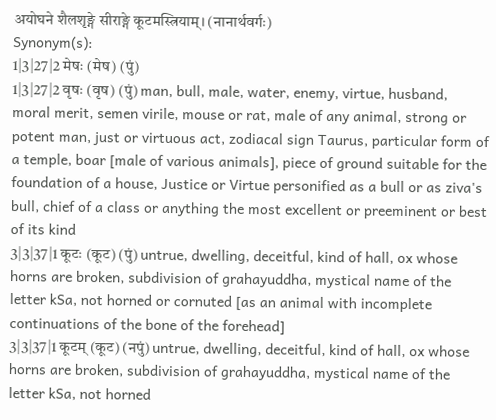अयोघने शैलशृङ्गे सीराङ्गे कूटमस्त्रियाम्। (नानार्थवर्गः)
Synonym(s):
1|3|27|2 मेषः (मेष) (पुं)
1|3|27|2 वृषः (वृष) (पुं) man, bull, male, water, enemy, virtue, husband, moral merit, semen virile, mouse or rat, male of any animal, strong or potent man, just or virtuous act, zodiacal sign Taurus, particular form of a temple, boar [male of various animals], piece of ground suitable for the foundation of a house, Justice or Virtue personified as a bull or as ziva's bull, chief of a class or anything the most excellent or preeminent or best of its kind
3|3|37|1 कूटः (कूट) (पुं) untrue, dwelling, deceitful, kind of hall, ox whose horns are broken, subdivision of grahayuddha, mystical name of the letter kSa, not horned or cornuted [as an animal with incomplete continuations of the bone of the forehead]
3|3|37|1 कूटम् (कूट) (नपुं) untrue, dwelling, deceitful, kind of hall, ox whose horns are broken, subdivision of grahayuddha, mystical name of the letter kSa, not horned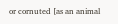or cornuted [as an animal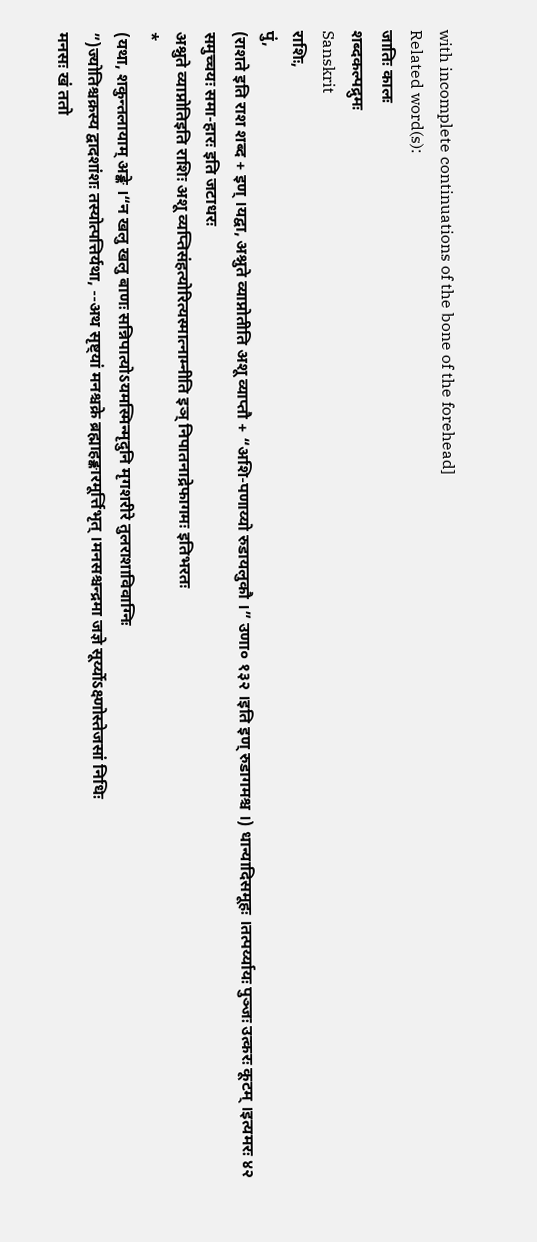with incomplete continuations of the bone of the forehead]
Related word(s):
जातिः कालः
शब्दकल्पद्रुमः
Sanskrit
राशिः,
पुं,
(राशते इति राश शब्द + इण् ।यद्वा, अश्नुते व्याप्नोतीति अशू व्याप्तौ + “अशि-पणाय्यो रुडायलुकौ ।” उणा० १३२ ।इति इण् रुडागमश्च ।) धान्यादिसमूहः ।तत्पर्य्यायः पुञ्जः उत्करः कूटम् ।इत्यमरः ४२
समुच्चयः समा-हारः इति जटाधरः
अश्नुते व्याप्नोतिइति राशिः अशू व्यप्तिसंहत्योरित्यस्मात्नाम्नीति इञ् निपातनाद्रेफागमः इतिभरतः
*
(यथा, शकुन्तलायाम् अङ्के ।“न खलु खलु बाणः सन्निपात्योऽयमस्मिन्मृदुनि मृगशरीरे तुलराशाविवाग्निः
”)ज्योतिश्चक्रस्य द्वादशांशः तस्योत्पत्तिर्यथा, --अथ सृष्ट्यां मनश्चक्रे ब्रह्माहङ्कारमूर्त्तिभृत् ।मनसश्चन्द्रमा जज्ञे सूर्य्योऽक्ष्णोस्तेजसां निधिः
मनसः खं ततो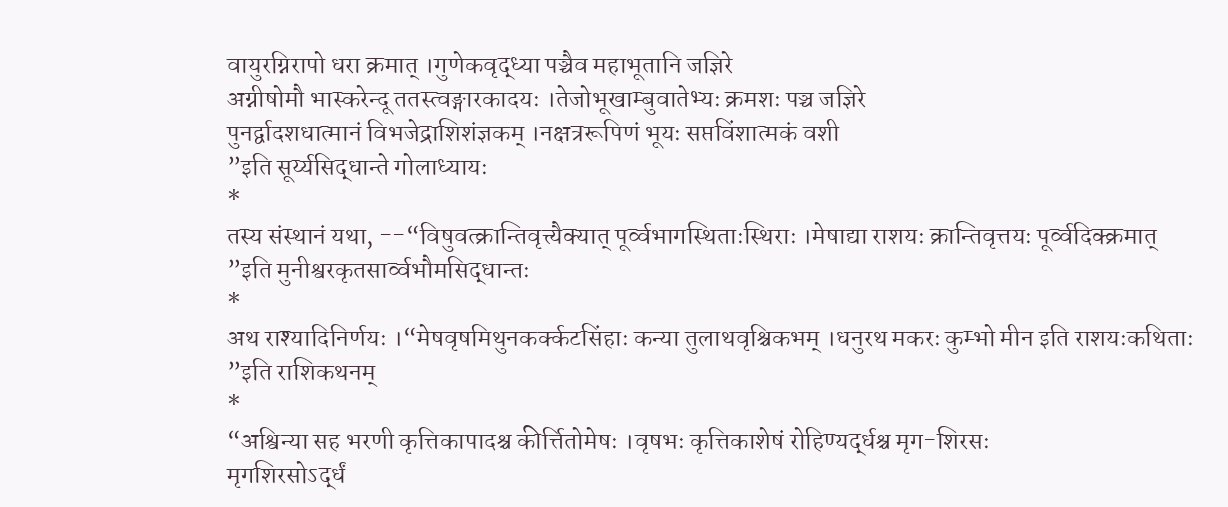वायुरग्निरापो धरा क्रमात् ।गुणेकवृद्ध्या पञ्चैव महाभूतानि जज्ञिरे
अग्नीषोमौ भास्करेन्दू ततस्त्वङ्गारकादयः ।तेजोभूखाम्बुवातेभ्यः क्रमशः पञ्च जज्ञिरे
पुनर्द्वादशधात्मानं विभजेद्राशिशंज्ञकम् ।नक्षत्ररूपिणं भूयः सप्तविंशात्मकं वशी
”इति सूर्य्यसिद्धान्ते गोलाध्यायः
*
तस्य संस्थानं यथा, --“विषुवत्क्रान्तिवृत्त्यैक्यात् पूर्व्वभागस्थिताःस्थिराः ।मेषाद्या राशयः क्रान्तिवृत्तयः पूर्व्वदिक्क्रमात्
”इति मुनीश्वरकृतसार्व्वभौमसिद्धान्तः
*
अथ राश्यादिनिर्णयः ।“मेषवृषमिथुनकर्क्कटसिंहाः कन्या तुलाथवृश्चिकभम् ।धनुरथ मकरः कुम्भो मीन इति राशयःकथिताः
”इति राशिकथनम्
*
“अश्विन्या सह भरणी कृत्तिकापादश्च कीर्त्तितोमेषः ।वृषभः कृत्तिकाशेषं रोहिण्यर्द्धश्च मृग-शिरसः
मृगशिरसोऽर्द्धं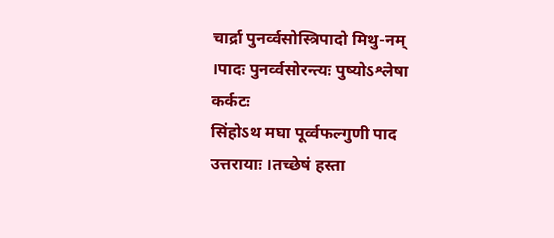चार्द्रा पुनर्व्वसोस्त्रिपादो मिथु-नम् ।पादः पुनर्व्वसोरन्त्यः पुष्योऽश्लेषा कर्कटः
सिंहोऽथ मघा पूर्व्वफल्गुणी पाद उत्तरायाः ।तच्छेषं हस्ता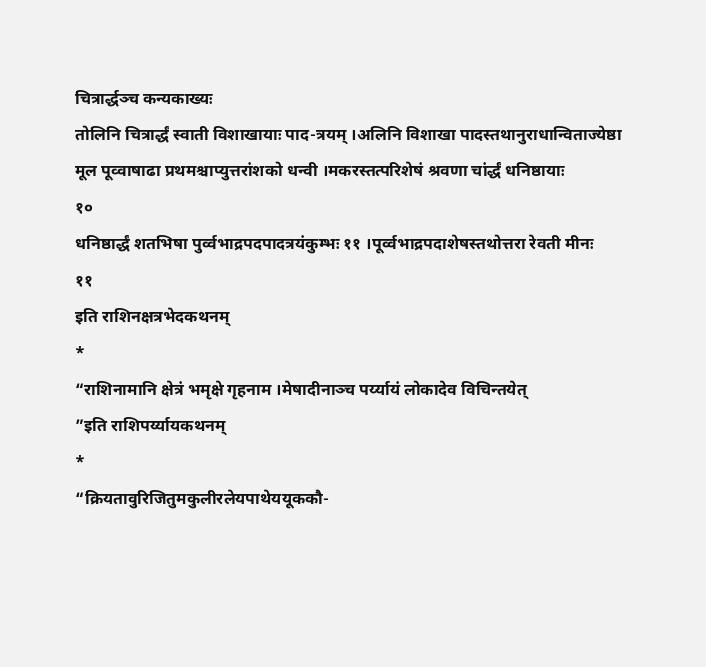चित्रार्द्धञ्च कन्यकाख्यः
तोलिनि चित्रार्द्धं स्वाती विशाखायाः पाद-त्रयम् ।अलिनि विशाखा पादस्तथानुराधान्विताज्येष्ठा
मूल पूव्वाषाढा प्रथमश्चाप्युत्तरांशको धन्वी ।मकरस्तत्परिशेषं श्रवणा चांर्द्धं धनिष्ठायाः
१०
धनिष्ठार्द्धं शतभिषा पुर्व्वभाद्रपदपादत्रयंकुम्भः ११ ।पूर्व्वभाद्रपदाशेषस्तथोत्तरा रेवती मीनः
११
इति राशिनक्षत्रभेदकथनम्
*
“राशिनामानि क्षेत्रं भमृक्षे गृहनाम ।मेषादीनाञ्च पर्य्यायं लोकादेव विचिन्तयेत्
”इति राशिपर्य्यायकथनम्
*
“क्रियतावुरिजितुमकुलीरलेयपाथेययूककौ-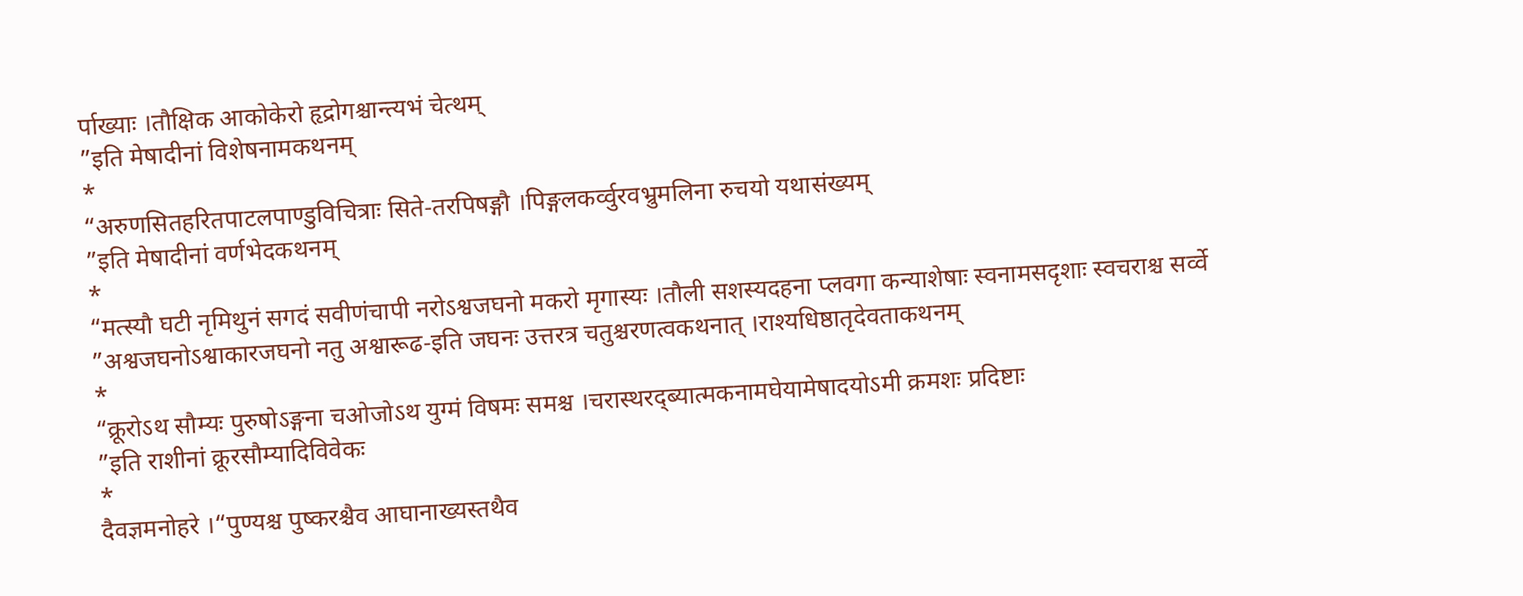र्पाख्याः ।तौक्षिक आकोकेरो हृद्रोगश्चान्त्यभं चेत्थम्
”इति मेषादीनां विशेषनामकथनम्
*
“अरुणसितहरितपाटलपाण्डुविचित्राः सिते-तरपिषङ्गौ ।पिङ्गलकर्व्वुरवभ्रुमलिना रुचयो यथासंख्यम्
”इति मेषादीनां वर्णभेदकथनम्
*
“मत्स्यौ घटी नृमिथुनं सगदं सवीणंचापी नरोऽश्वजघनो मकरो मृगास्यः ।तौली सशस्यदहना प्लवगा कन्याशेषाः स्वनामसदृशाः स्वचराश्च सर्व्वे
”अश्वजघनोऽश्वाकारजघनो नतु अश्वारूढ-इति जघनः उत्तरत्र चतुश्चरणत्वकथनात् ।राश्यधिष्ठातृदेवताकथनम्
*
“क्रूरोऽथ सौम्यः पुरुषोऽङ्गना चओजोऽथ युग्मं विषमः समश्च ।चरास्थरद्ब्यात्मकनामघेयामेषादयोऽमी क्रमशः प्रदिष्टाः
”इति राशीनां क्रूरसौम्यादिविवेकः
*
दैवज्ञमनोहरे ।“पुण्यश्च पुष्करश्चैव आघानाख्यस्तथैव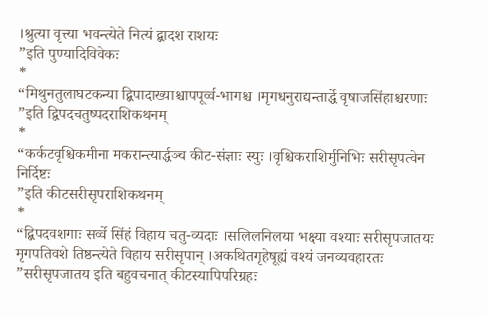।श्रुत्या वृत्त्या भवन्त्येते नित्यं द्बादश राशयः
”इति पुण्यादिविवेकः
*
“मिथुनतुलाघटकन्या द्बिपादाख्याश्चापपूर्व्व-भागश्च ।मृगधनुराद्यन्तार्द्धे वृषाजसिंहाश्चरणाः
”इति द्विपदचतुष्पदराशिकथनम्
*
“कर्कटवृश्चिकमीना मकरान्त्यार्द्धञ्च कीट-संज्ञाः स्युः ।वृश्चिकराशिर्मुनिभिः सरीसृपत्वेन निर्दिष्टः
”इति कीटसरीसृपराशिकथनम्
*
“द्बिपदवशगाः सर्व्वे सिंहं विहाय चतु-व्यदाः ।सलिलनिलया भक्ष्या वश्याः सरीसृपजातयः
मृगपतिवशे तिष्ठन्त्येते विहाय सरीसृपान् ।अकथितगृहेषूह्यं वश्यं जनव्यवहारतः
”सरीसृपजातय इति बहुवचनात् कीटस्यापिपरिग्रहः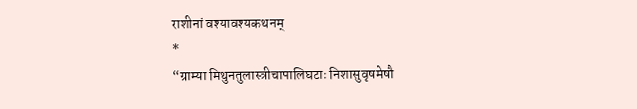राशीनां वश्यावश्यकथनम्
*
“ग्राम्या मिथुनतुलास्त्रीचापालिघटाः निशासुवृषमेषौ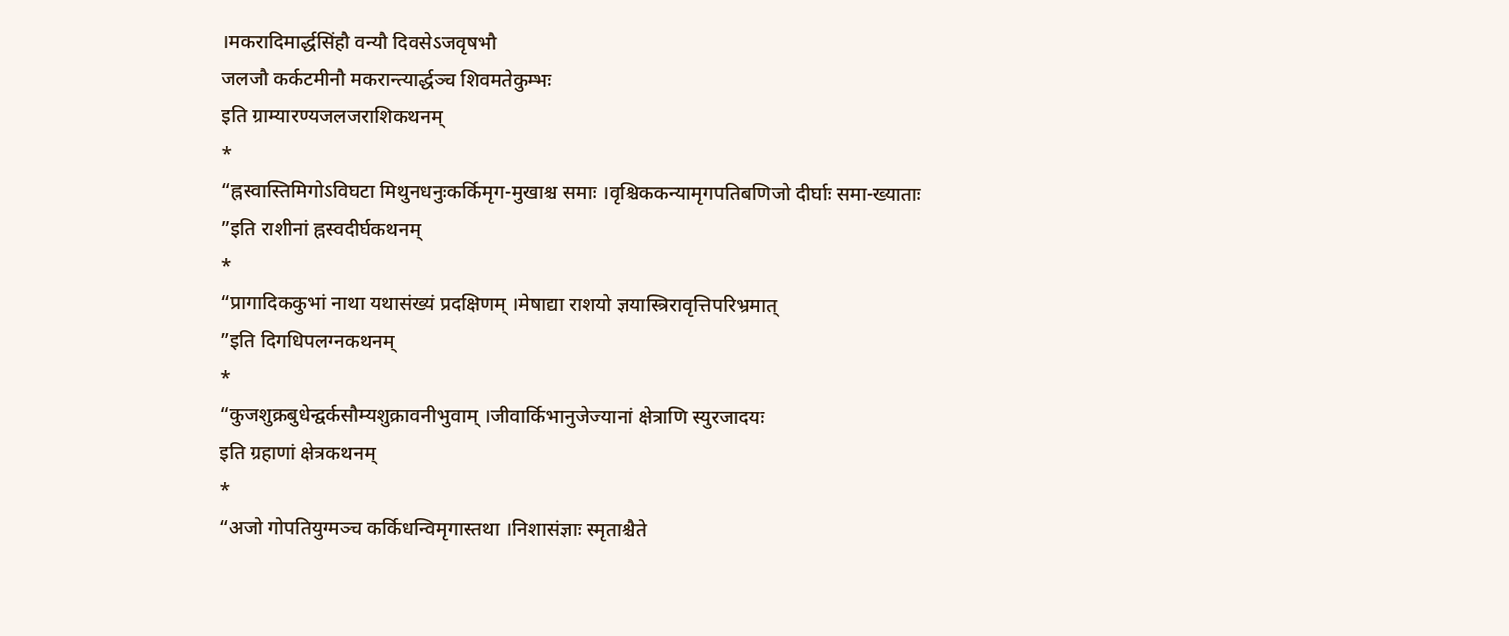।मकरादिमार्द्धसिंहौ वन्यौ दिवसेऽजवृषभौ
जलजौ कर्कटमीनौ मकरान्त्यार्द्धञ्च शिवमतेकुम्भः
इति ग्राम्यारण्यजलजराशिकथनम्
*
“ह्नस्वास्तिमिगोऽविघटा मिथुनधनुःकर्किमृग-मुखाश्च समाः ।वृश्चिककन्यामृगपतिबणिजो दीर्घाः समा-ख्याताः
”इति राशीनां ह्नस्वदीर्घकथनम्
*
“प्रागादिककुभां नाथा यथासंख्यं प्रदक्षिणम् ।मेषाद्या राशयो ज्ञयास्त्रिरावृत्तिपरिभ्रमात्
”इति दिगधिपलग्नकथनम्
*
“कुजशुक्रबुधेन्द्वर्कसौम्यशुक्रावनीभुवाम् ।जीवार्किभानुजेज्यानां क्षेत्राणि स्युरजादयः
इति ग्रहाणां क्षेत्रकथनम्
*
“अजो गोपतियुग्मञ्च कर्किधन्विमृगास्तथा ।निशासंज्ञाः स्मृताश्चैते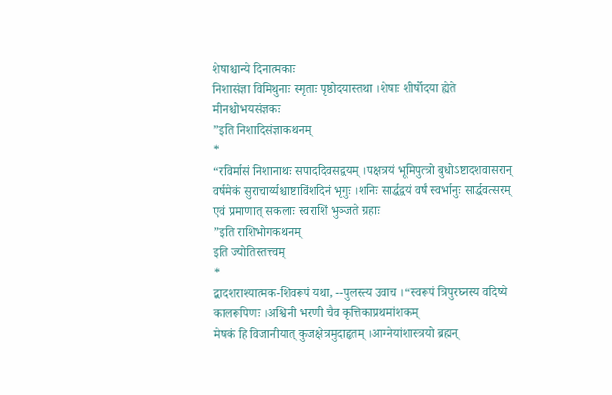शेषाश्चान्ये दिनात्मकाः
निशासंज्ञा विमिथुनाः स्मृताः पृष्ठोदयास्तथा ।शेषाः शीर्षोदया ह्येते मीनश्चोभयसंज्ञकः
”इति निशादिसंज्ञाकथनम्
*
“रविर्मासं निशानाथः सपाददिवसद्वयम् ।पक्षत्रयं भूमिपुत्त्रो बुधोऽष्टादशवासरान्
वर्षमेकं सुराचार्य्यश्चाष्टाविंशदिनं भृगुः ।शनिः सार्द्धद्वयं वर्षं स्वर्भानुः सार्द्धवत्सरम्
एवं प्रमाणात् सकलाः स्वराशिं भुञ्जते ग्रहाः
”इति राशिभोगकथनम्
इति ज्योतिस्तत्त्वम्
*
द्बादशराश्यात्मक-शिवरूपं यथा, --पुलस्त्य उवाच ।“स्वरूपं त्रिपुरघ्नस्य वदिष्ये कालरूपिणः ।अश्विनी भरणी चैव कृत्तिकाप्रथमांशकम्
मेषकं हि विजानीयात् कुजक्षेत्रमुदाहृतम् ।आग्नेयांशास्त्रयो ब्रह्मन्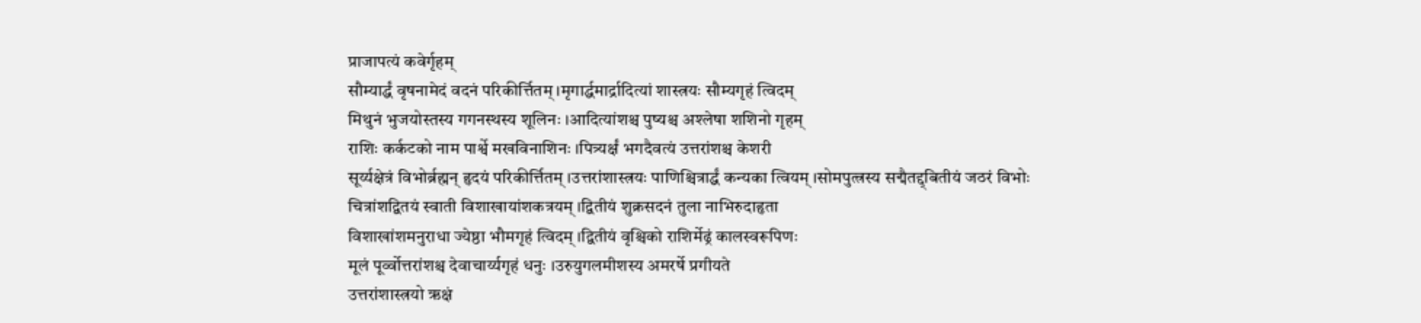प्राजापत्यं कवेर्गृहम्
सौम्यार्द्धं वृषनामेदं वदनं परिकीर्त्तितम् ।मृगार्द्धमार्द्रादित्यां शास्त्रयः सौम्यगृहं त्विदम्
मिथुनं भुजयोस्तस्य गगनस्थस्य शूलिनः ।आदित्यांशश्च पुष्यश्च अश्लेषा शशिनो गृहम्
राशिः कर्कटको नाम पार्श्वे मखविनाशिनः ।पित्र्यर्क्षं भगदैवत्यं उत्तरांशश्च केशरी
सूर्य्यक्षेत्रं विभोर्ब्रह्मन् हृदयं परिकीर्त्तितम् ।उत्तरांशास्त्रयः पाणिश्चित्रार्द्धं कन्यका त्वियम् ।सोमपुत्त्रस्य सद्मैतद्द्बितीयं जठरं विभोः
चित्रांशद्वितयं स्वाती विशाखायांशकत्रयम् ।द्वितीयं शुक्रसदनं तुला नाभिरुदाहृता
विशाखांशमनुराधा ज्येष्ठा भौमगृहं त्विदम् ।द्वितीयं वृश्चिको राशिर्मेढ्रं कालस्वरूपिणः
मूलं पूर्व्वोत्तरांशश्च देवाचार्य्यगृहं धनुः ।उरुयुगलमीशस्य अमरर्षे प्रगीयते
उत्तरांशास्त्रयो ऋक्षं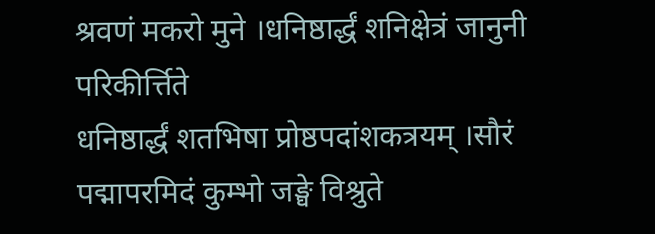श्रवणं मकरो मुने ।धनिष्ठार्द्धं शनिक्षेत्रं जानुनी परिकीर्त्तिते
धनिष्ठार्द्धं शतभिषा प्रोष्ठपदांशकत्रयम् ।सौरं पद्मापरमिदं कुम्भो जङ्घे विश्रुते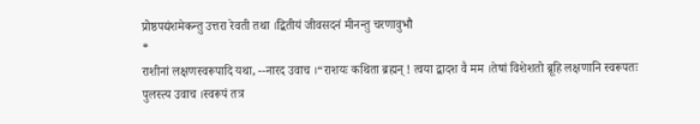प्रोष्ठपद्यंशमेकन्तु उत्तरा रेवती तथा ।द्बितीयं जीवसदनं मीनन्तु चरणावुभौ
*
राशीनां लक्षणस्वरूपादि यथा, --नारद उवाच ।“राशयः कथिता ब्रह्मन् ! त्वया द्बादश वै मम ।तेषां विशेशतो ब्रूहि लक्षणानि स्वरूपतः
पुलस्त्य उवाच ।स्वरूपं तत्र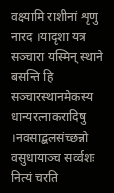वक्ष्यामि राशीनां शृणु नारद ।यादृशा यत्र सञ्चारा यस्मिन् स्थाने बसन्ति हि
सञ्चारस्थानमेकस्य धान्यरत्नाकरादिषु ।नवसाद्बलसंच्छन्नो वसुधायाञ्च सर्व्वशः
नित्यं चरति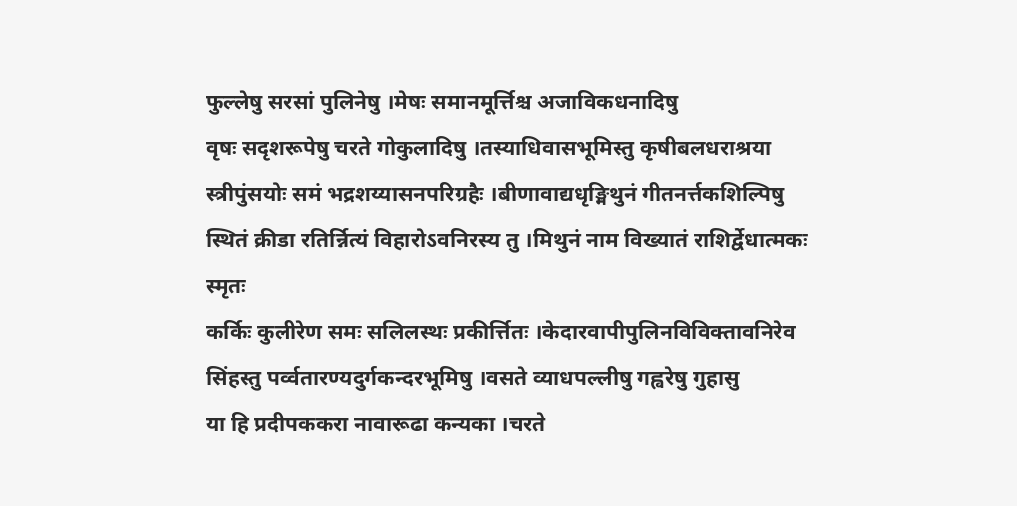फुल्लेषु सरसां पुलिनेषु ।मेषः समानमूर्त्तिश्च अजाविकधनादिषु
वृषः सदृशरूपेषु चरते गोकुलादिषु ।तस्याधिवासभूमिस्तु कृषीबलधराश्रया
स्त्रीपुंसयोः समं भद्रशय्यासनपरिग्रहैः ।बीणावाद्यधृङ्मिथुनं गीतनर्त्तकशिल्पिषु
स्थितं क्रीडा रतिर्न्नित्यं विहारोऽवनिरस्य तु ।मिथुनं नाम विख्यातं राशिर्द्वेधात्मकः स्मृतः
कर्किः कुलीरेण समः सलिलस्थः प्रकीर्त्तितः ।केदारवापीपुलिनविविक्तावनिरेव
सिंहस्तु पर्व्वतारण्यदुर्गकन्दरभूमिषु ।वसते व्याधपल्लीषु गह्वरेषु गुहासु
या हि प्रदीपककरा नावारूढा कन्यका ।चरते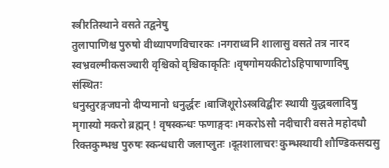स्त्रीरतिस्थाने वसते तद्वनेषु
तुलापाणिश्च पुरुषो वीथ्यापणविचारकः ।नगराध्वनि शालासु वसते तत्र नारद
स्वभ्रवल्मीकसञ्चारी वृश्चिको वृश्चिकाकृतिः ।वृषगोमयकीटोऽहिपाषाणादिषु संस्थितः
धनुस्तुरङ्गजघनो दीप्यमानो धनुर्द्धरः ।बाजिशूरोऽस्त्रविद्बीरः स्थायी युद्धबलादिषु
मृगास्यो मकरो ब्रह्मन् ! वृषस्कन्धः फणाङ्गदः ।मकरोऽसौ नदीचारी वसते महोदधौ
रिक्तकुम्भश्च पुरुषः स्कन्धधारी जलाप्लुतः ।दूतशालाचरः कुम्भस्थायी शौण्डिकसद्मसु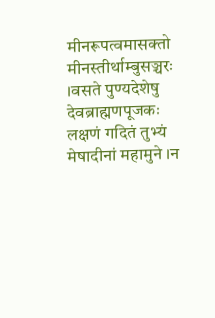मीनरूपत्वमासक्तो मीनस्तीर्थाम्बुसञ्चरः ।वसते पुण्यदेशेषु देवब्राह्मणपूजकः
लक्षणं गदितं तुभ्यं मेषादीनां महामुने ।न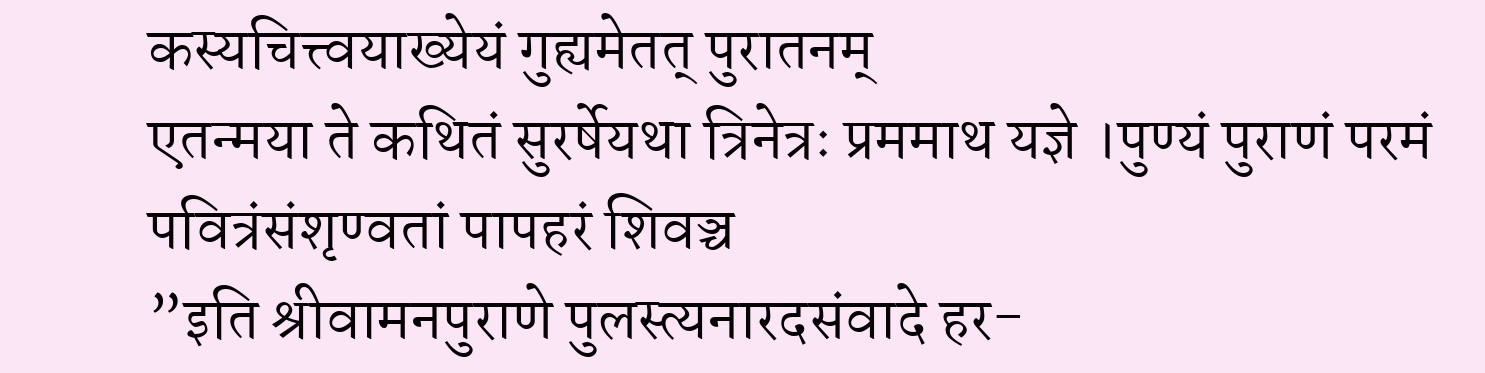कस्यचित्त्वयाख्येयं गुह्यमेतत् पुरातनम्
एतन्मया ते कथितं सुरर्षेयथा त्रिनेत्रः प्रममाथ यज्ञे ।पुण्यं पुराणं परमं पवित्रंसंशृण्वतां पापहरं शिवञ्च
”इति श्रीवामनपुराणे पुलस्त्यनारदसंवादे हर-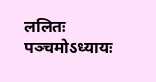ललितः पञ्चमोऽध्यायः